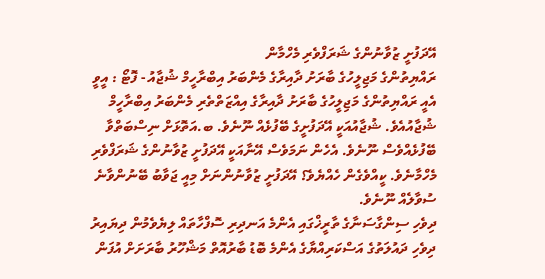އޭދަފުށީ ޒުވާނުންގެ ޝަރަފްވެރި މެހްމާން
ރައްޔިތުންގެ މަޖިލީހުގެ ބާރަށު ދާއިރާގެ މެންބަރު އިބްރާހީމް ޝުޖާއު - ފޮޓޯ : އީވީ
އެއީ ރައްޔިތުންގެ މަޖިލީހުގެ ބާރަށު ދާއިރާގެ އިއްޒަތްތެރި މެންބަރު އިބްރާހީމް ޝުޖާއުއެވެ. ޝުޖާއުއަކީ އޭދަފުށީގެ ބޭފުޅެއް ނޫނެވެ. ބ.އަތޮޅަށް ނިސްބަތްވާ ބޭފުޅެއްވެސް ނޫނެވެ. އެހެން ނަމަވެސް އޭނާއަކީ އޭދަފުށީ ޒުވާނުންގެ ޝަރަފްވެރި މެހްމާނެވެ. ކީއްވެގެން ހެއްޔެވެ؟ އޭދަފުށީ ޒުވާނުންނަށް މިއީ ޖަވާބު ބޭނުންވާނެ ސުވާލެއް ނޫނެވެ.
ދިވެހި ސިންގާސަނާގެ ތާރީޚްގައި އެންމެ އަނދިރި ސޮފްހާތައް ލިޔެވެމުން ދިޔައިރު ދިވެހި ދައުލަތުގެ އަސްކަރިއްޔާގެ އެންމެ ބޮޑު ބާރުއޮތް މަޝްހޫރު ބާރަށަށް އުފަން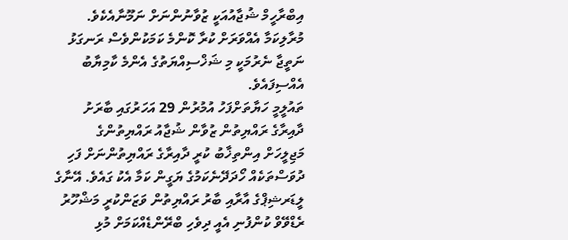އިބްރާހީމް ޝުޖާއުއަކީ ޒުވާނުންނަށް ނަމޫނާއެކެވެ. މުރާލިކަމާ އެއްވަރަށް ކުރާ ކޮންމެ ކަމަކުންވެސް ރަނގަޅު ނަތީޖާ ނެރުމަކީ މި ޝަޚްސިއްޔަތުގެ އެންމެ ކާމިޔާބު އެއްސިފައެވެ.
ތައުލީމީ ހަޔާތަށްފަހު އުމުރުން 29 އަހަރުގައި ބާރަށު ދާއިރާގެ ރައްޔިތުން ޒުވާން ޝުޖާއު ރައްޔިތުންގެ މަޖިލީހަށް އިންތިޚާބު ކުރީ ދާއިރާގެ ރައްޔިތުންނަށް ފަހި ދުވަސްތަކެއް ހޯދަދޭނެކަމުގެ ޔަގީން ކަމާ އެކު ގައެވެ. އޭނާގެ ލީޑަރޝިޕްގެ އާރާއި ބާރު ރައްޔިތުން ވަޒަންކުރީ މަޝްހޫރު ރެޑްވޭވް ކުންފުނި އެއީ ދިވެހި ބްރޭންޑެއްކަމަށް މުޅި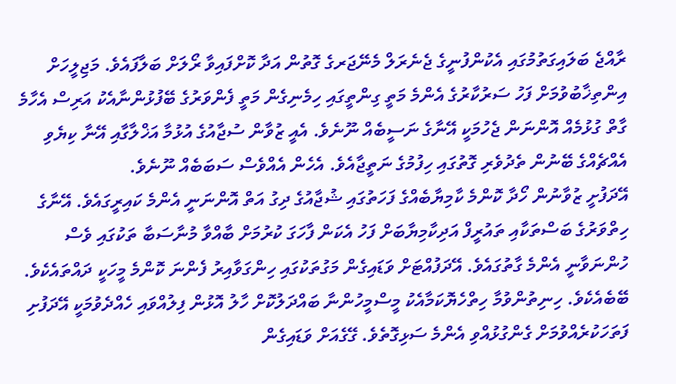ރާއްޖެ ބަލައިގަތުމުގައި އެކުންފުނީގެ ޖެނެރަލް މެނޭޖަރގެ ގޮތުން އަދާ ކޮށްފައިވާ ރޯލަށް ބަލާފައެވެ. މަޖިލީހަށް އިންތިޚާބުވުމަށް ފަހު ސަރުކާރުގެ އެންމެ މަތީ ގިންތީގައި ހިމެނިގެން މަތީ ފެންވަރުގެ ބޭފުޅުންނާއެކު އަރިސް އެހާމެ ގާތް ގުޅުމެއް އޮންނަން ޖެހުމަކީ އޭނާގެ ނަސީބެއް ނޫނެވެ. އެއީ ޒުވާން ސުޖާއުގެ އުޅުމާ އަޚްލާގާއި އޭނާ ކިޔެވި އެއްޗެއްގެ ބޭނުން ތެދުވެރި ގޮތުގައި ހިފުމުގެ ނަތީޖާއެވެ. އެހެން އެއްވެސް ސަބަބެއް ނޫނެވެ.
އޭދަފުށީ ޒުވާނުން ހޯދާ ކޮންމެ ކާމިޔާބެއްގެ ފަހަތުގައި ޝުޖާއުގެ ދިގު އަތް އޮންނަނީ އެންމެ ކައިރީގައެވެ. އޭނާގެ ހިތްވަރުގެ ބަސްތަކާއި ތައުރީފް އަދިކާމިޔާބަށް ފަހު އެކަން ފާހަގަ ކުރުމަށް ބާއްވާ މުނާސަބާ ތަކުގައި ވެސް ހުންނަވާނީ އެންމެ ގާތުގައެވެ. އޭދަފުއްޓަށް ވަޑައިގެން މަގުތަކުގައި ހިންގަވާއިރު ފެންނަ ކޮންމެ މީހަކީ ދައްތައެކެވެ. ބޭބެއެކެވެ. ހިނިތުންވުމާ ހިތްހެޔޮކަމާއެކު މީސްމީހުންނާ ބައްދަލުކޮށް ހާލު އޮޅުން ފިލުއްވައި ހެއްދެވުމަކީ އޭދަފުށި ފަތަހަކުރެއްވުމަށް ގެންގުޅުއްވި އެންމެ ސަޅިގޮތެވެ. ގޭގެއަށް ވަޑައިގެން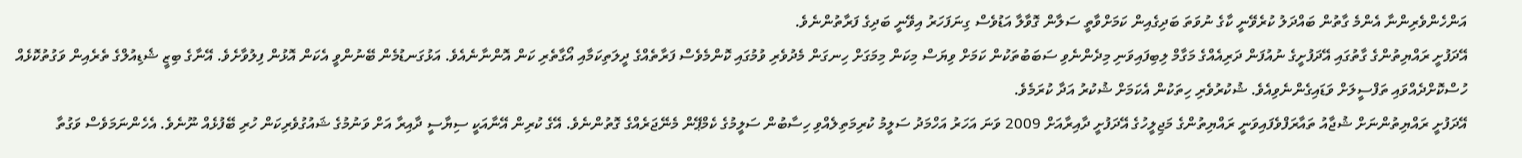އަންހެންވެރިންނާ އެންމެ ގާތުން ބައްދަލު ކުރެވޭނީ ކާގެ ނުވަތަ ބަދިގެއިން ކަމަށްވާތީ ސަލާން ގޮވާލާ އަޑުވެސް ގިނަފަހަރު އިވޭނީ ބަދިގެ ފަރާތުންނެވެ.
އޭދަފުށީ ރައްޔިތުންގެ ގާތުގައި އޭދަފުށީގެ ނުއުފަން ދަރިއެއްގެ މަގާމް ލިބިފައިވަނި މިދެންނެވި ސަބަބުތަކުން ކަމަށް ވިޔަސް މިކަން މިމަގަށް ހިނގަން މެދުވެރި ވުމުގައި ކޮންމެވެސް ފަރާތެއްގެ ދީލަތިކަމާއި އޯގާތެރި ކަން އޮންނާނެއެވެ. އަޅުގަނޑުމެން ބޭނުންވީ އެކަން އޮޅުން ފިލުވާށެވެ. އޭނާގެ ބިޒީ ޝެޑިއުލްގެ ތެރެއިން ވަގުތުކޮޅެއް ހުސްކޮށްދެއްވައި ތަފްސީލަށް ވަޑައިގެންނެވިއެވެ. ޝުކުރުވެރި ހިތަކުން އެކަމަށް ޝުކުރު އަދާ ކުރަމެވެ.
އޭދަފުށީ ރައްޔިތުންނަށް ޝުޖާއު ތައާރަފްވެފައިވަނީ ރައްޔިތުންގެ މަޖިލީހުގެ އޭދަފުށީ ދާއިރާއަށް 2009 ވަނަ އަހަރު އަހްމަދު ސަލީމު ކުރިމަތިލެއްވި ހިސާބުން ސަލީމުގެ ކެމްޕޭން މެނޭޖަރެއްގެ ގޮތުންނެވެ. އޭގެ ކުރިން އޭނާއަކީ ސިޔާސީ ދާއިރާ އަށް ވަނުމުގެ ޝައުގުވެރިކަން ހުރި ބޭފުޅެއް ނޫނެވެ. އެހެންނަމަވެސް ވަގުތާ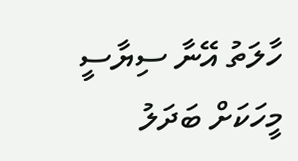ހާލަތު އޭނާ ސިޔާސީ މީހަކަށް ބަދަލު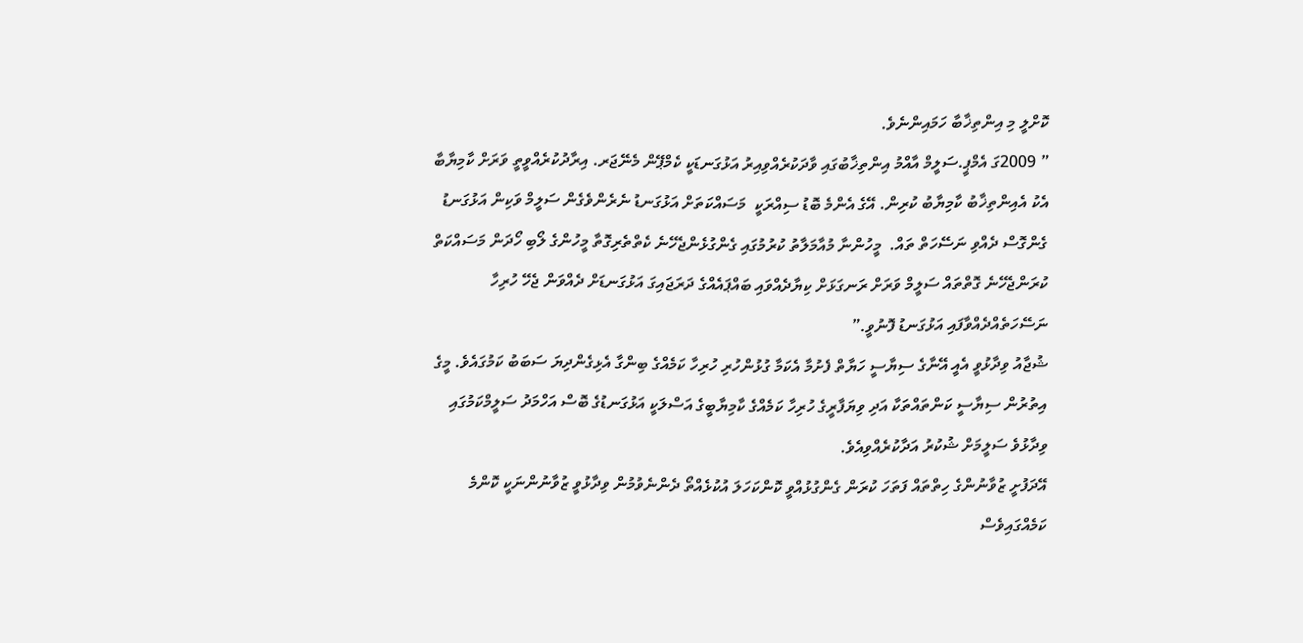ކޮށްލީ މި އިންތިޚާބާ ހަމައިންނެވެ.
” 2009ގަ އެމްޕީ.ސަލީމް އާއްމު އިންތިޚާބުގައި ވާދަކުރެއްވިއިރު އަޅުގަނޑަކީ ކެމްޕޭން މެނޭޖަރ. އިރާދުކުރެއްވީތީ ވަރަށް ކާމިޔާބާ އެކު އެއިންތިޚާބު ކާމިޔާބު ކުރިން. އޭގެ އެންމެ ބޮޑު ސިއްރަކީ  މަސައްކަތަށް އަޅުގަނޑު ނެރެންވެގެން ސަލީމް ވަކިން އަޅުގަނޑު ގެންގޮސް ދެއްވި ނަސޭހަތް ތައް.  މީހުންނާ މުއާމަލާތު ކުރުމުގައި ގެންގުޅެންޖެހޭނެ ކެތްތެރިގޮތާ މީހުންގެ ލޯބި ހޯދަން މަސައްކަތް ކުރަންޖެހޭނެ ގޮތްތައް ސަލީމް ވަރަށް ރަނގަޅަށް ކިޔާދެއްވައި ބައްޕައެއްގެ ދަރަޖައިގަ އަޅުގަނޑަށް ދެއްވަން ޖެހޭ ހުރިހާ ނަސޭހަތެއްދެއްވާފައި އަޅުގަނޑު ފޮނުވީ.”
ޝުޖާއު ވިދާޅުވީ އެއީ އޭނާގެ ސިޔާސީ ހަޔާތް ފެށުމާ އެކަމާ ގުޅުންހުރި ހުރިހާ ކަމެއްގެ ބިންގާ އެޅިގެންދިޔަ ސަބަބު ކަމުގައެވެ. މީގެ އިތުރުން ސިޔާސީ ކަންތައްތަކާ އަދި ވިޔަފާރީގެ ހުރިހާ ކަމެއްގެ ކާމިޔާބީގެ އަސްލަކީ އަޅުގަނޑުގެ ބޮސް އަހްމަދު ސަލީމްކަމުގައި ވިދާޅުވެ ސަލީމަށް ޝުކުރު އަދާކުރެއްވިއެވެ.
އޭދަފުށީ ޒުވާނުންގެ ހިތްތައް ފަތަހަ ކުރަން ގެންގުޅުއްވީ ކޮންކަހަލަ އުކުޅެއްތޯ ދެންނެވުމުން ވިދާޅުވީ ޒުވާނުންނަކީ ކޮންމެ ކަމެއްގައިވެސް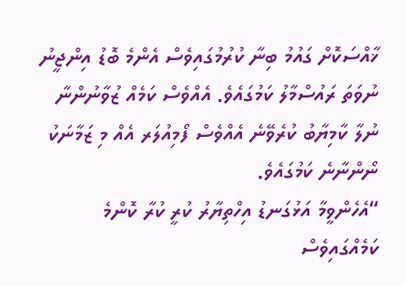ޚާއްސަކޮށް ގައުމު ބިނާ ކުރުމުގައިވެސް އެންމެ ބޮޑު އިންޖީނު ނުވަތަ ރައުސްމާލު ކަމުގައެވެ. އެއްވެސް ކަމެއް ޒުވާނުންނާ ނުލާ ކާމިޔާބު ކުރެވޭނެ އެއްވެސް ފޯމިއުލަރ އެއް މި ޒަމާނަކު ނޯންނާނެ ކަމުގައެވެ.
“އެހެންވީމާ އަޅުގަނޑު އިހްތިޔާރު ކުރީ ކުރާ ކޮންމެ ކަމެއްގައިވެސް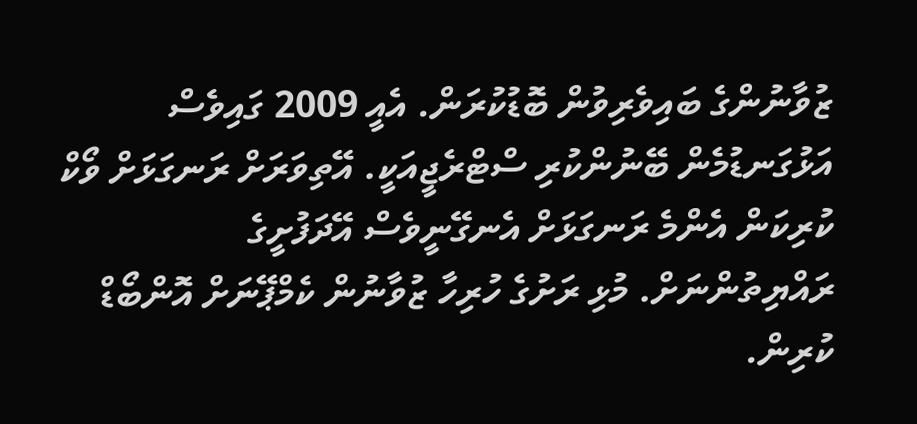ޒުވާނުންގެ ބައިވެރިވުން ބޮޑުކުރަން. އެއީ 2009 ގައިވެސް އަޅުގަނޑުމެން ބޭނުންކުރި ސްޓްރެޖީއަކީ. އޭތިވަރަށް ރަނގަޅަށް ވޯކް ކުރިކަން އެންމެ ރަނގަޅަށް އެނގޭނީވެސް އޭދަފުށީގެ ރައްޔިތުންނަށް. މުޅި ރަށުގެ ހުރިހާ ޒުވާނުން ކެމްޕޭނަށް އޮންބޯޑް ކުރިން.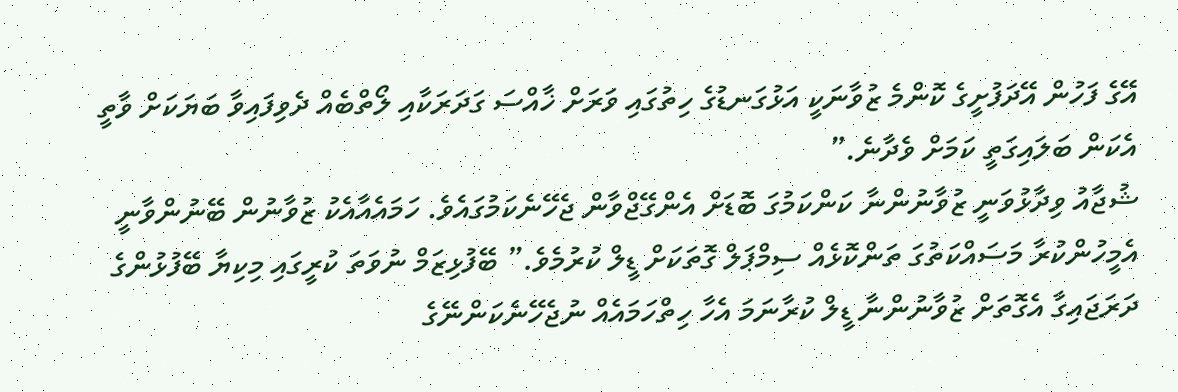އޭގެ ފަހުން އޭދަފުށީގެ ކޮންމެ ޒުވާނަކީ އަޅުގަނޑުގެ ހިތުގައި ވަރަށް ޚާއްސަ ގަދަރަކާއި ލޯތްބެއް ދެވިފައިވާ ބަޔަކަށް ވާތީ އެކަން ބަލައިގަތީ ކަމަށް ވެދާނެ.”
ޝުޖާއު ވިދާޅުވަނީ ޒުވާނުންނާ ކަންކަމުގަ ބޮޑަށް އެންގޭޖްވާން ޖެހޭނެކަމުގައެވެ. ހަމައެއާއެކު ޒުވާނުން ބޭނުންވާނީ އެމީހުންކުރާ މަސައްކަތުގަ ތަންކޮޅެއް ސިމްޕަލް ގޮތަކަށް ޑީލް ކުރުމެވެ.” ބޭފުޅިޒަމް ނުވަތަ ކުރީގައި މިކިޔާ ބޭފުޅުންގެ ދަރަޖައިގާ އެގޮތަށް ޒުވާނުންނާ ޑީލް ކުރާނަމަ އެހާ ހިތްހަމައެއް ނުޖެހޭނެކަންނޭގެ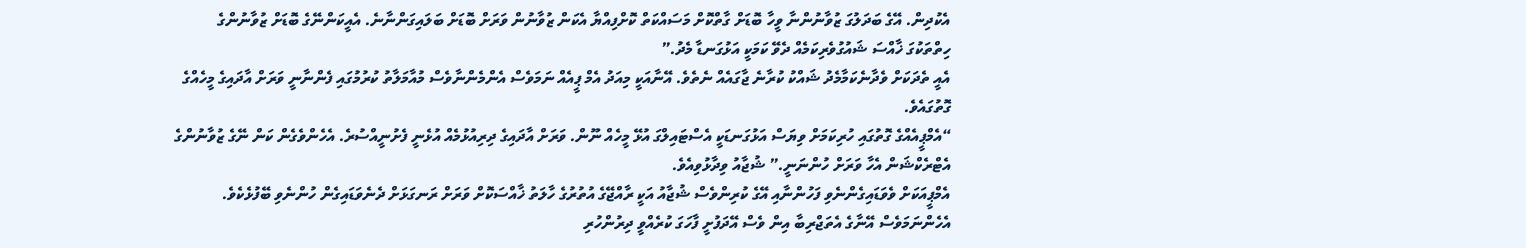އެކުދިން. އޭގެ ބަދަލުގަ ޒުވާނުންނާ ވީހާ ބޮޑަށް ގާތްކޮށް މަސައްކަތް ކޮށްފިއްޔާ އެކަން ޒުވާނުން ވަރަށް ބޮޑަށް ބަލައިގަންނާނެ. އެއީކަންނޭގެ ބޮޑަށް ޒުވާނުންގެ ހިތްތަކުގަ ޚާއްސަ ޝައުގުވެރިކަމެއް ދެވޭ ކަމަކީ އަޅުގަނޑާ މެދު.”
އެއީ ތެދަކަށް ވެދާނެކަމާމެދު ޝައްކު ކުރާނެ ޖާގައެއް ނެތެވެ. އޭނާއަކީ މިއަދު އެމް ޕީއެއް ނަމަވެސް އެންމެންނާވެސް މުއާމަލާތު ކުރުމުގައި ފެންނާނީ ވަރަށް އާދައިގެ މީހެއްގެ ގޮތުގައެވެ.
“އެމްޕީއެއްގެ ގޮތުގައި ހުރިކަމަށް ވިޔަސް އަޅުގަނޑަކީ އެސްޓައިލްގަ އުޅޭ މީހެއް ނޫން. ވަރަށް އާދައިގެ ދިރިއުޅުމެއް އުޅެނީ ފެށުނީއްސުރެ. އެހެންވެގެން ކަން ނޭގެ ޒުވާނުންގެ އެޓްރެކްޝަން އެހާ ވަރަށް ހުންނަނީ.” ޝުޖާއު ވިދާޅުވިއެވެ.
އެމްޕީއަކަށް ވެވަޑައިގެންނެވި ފަހުންނާއި އޭގެ ކުރިންވެސް ޝުޖާއު އަކީ ރާއްޖޭގެ އުތުރުގެ ހާލަތު ޚާއްސަކޮށް ވަރަށް ރަނގަޅަށް ދެނެވަޑައިގެން ހުންނެވި ބޭފުޅެކެވެ. އެހެންނަމަވެސް އޭނާގެ އެތަޖްރިބާ އިން ވެސް އޭދަފުށީ ފާހަގަ ކުރެއްވީ ދިރުންހުރި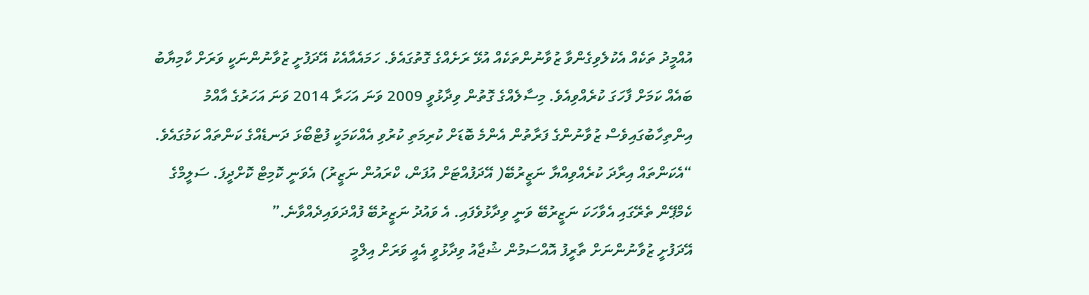އުއްމީދު ތަކެއް އެކުލެވިގެންވާ ޒުވާނުންތަކެއް އުޅޭ ރަށެއްގެ ގޮތުގައެވެ. ހަމައެއާއެކު އޭދަފުށީ ޒުވާނުންނަކީ ވަރަށް ކާމިޔާބު ބައެއް ކަމަށް ފާހަގަ ކުރެއްވިއެވެ. މިސާލެއްގެ ގޮތުން ވިދާޅުވީ 2009 ވަނަ އަހަރާ 2014 ވަނަ އަހަރުގެ އާއްމު އިންތިހާބުގައިވެސް ޒުވާނުންގެ ފަރާތުން އެންމެ ބޮޑަށް ކުރިމަތި ކުރުވި އެއްކަމަކީ ފުޓްބޯޅަ ދަނޑެއްގެ ކަންތައް ކަމުގައެވެ.
“އެކަންތައް އިރާދަ ކުރެއްވިއްޔާ ނަޒީރުބޭ( އޭދަފުއްޓަށް އުފަން، ކްރައުން ނަޒީރު) އެވަނީ ކޮމިޓް ކޮށްދީފަ. ސަލީމްގެ ކެމްޕޭން ތެރޭގައި އެވާހަކަ ނަޒީރުބޭ ވަނީ ވިދާޅުވެފައި. އެ ވައުދު ނަޒީރުބޭ ފުއްދަވައިދެއްވާނެ.”
އޭދަފުށީ ޒުވާނުންނަށް ތާރީފު އޮއްސަމުން ޝުޖާއު ވިދާޅުވީ އެއީ ވަރަށް އިލްމީ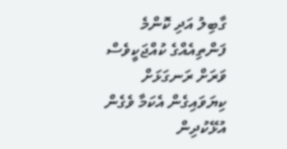ގާބިލު އަދި ކޮންމެ ފަންތިއެއްގެ ކުއްޖަކީވެސް ވަރަށް ރަނގަޅަށް ކިޔަވައިގެން އެކަމާ ވެގެން އުޅޭކުދިން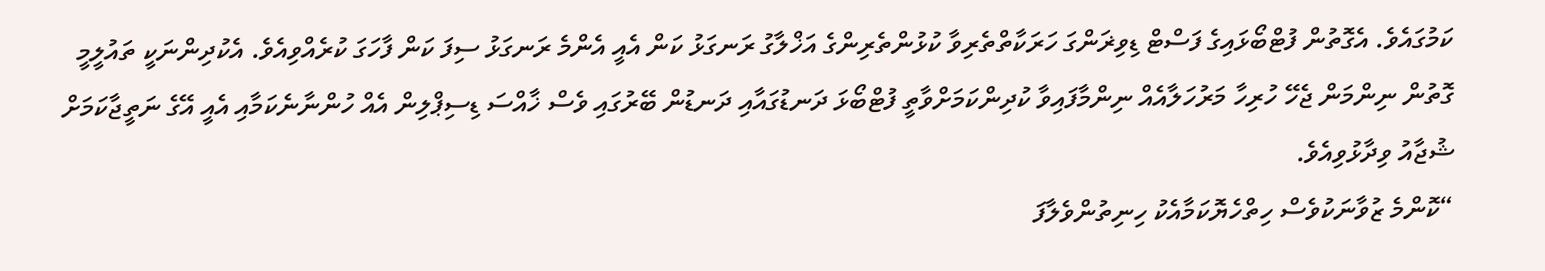ކަމުގައެވެ. އެގޮތުން ފުޓްބޯޅައިގެ ފަސްޓް ޑިވިޜަންގަ ހަރަކާތްތެރިވާ ކުޅުންތެރިންގެ އަޚްލާގު ރަނގަޅު ކަން އެއީ އެންމެ ރަނގަޅު ސިފަ ކަން ފާހަގަ ކުރެއްވިއެވެ. އެކުދިންނަކީ ތައުލީމީ ގޮތުން ނިންމަން ޖެހޭ ހުރިހާ މަރުހަލާއެއް ނިންމާފައިވާ ކުދިންކަމަށްވާތީ ފުޓްބޯޅަ ދަނޑުގައާއި ދަނޑުން ބޭރުގައި ވެސް ޚާއްސަ ޑިސިޕްލިން އެއް ހުންނާނެކަމާއި އެއީ އޭގެ ނަތީޖާކަމަށް ޝުޖާއު ވިދާޅުވިއެވެ.
“ކޮންމެ ޒުވާނަކުވެސް ހިތްހެޔޮކަމާއެކު ހިނިތުންވެލާފަ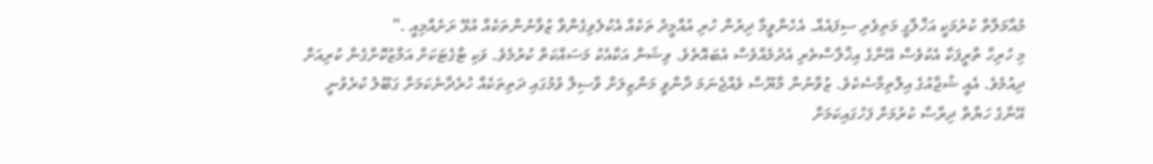މުއާމަލާތް ކުރުމަކީ އަޚްލާގީ މަތިވެރި ސިފައެއް. އެހެންވީމާ ދިރުން ހުރި އުއްމީދު ތަކެއް އެކުލެވިގެންވާ ޒުވާނުންތަކެއް އުޅޭ ރަށެއްމިއީ .”
މި ހުރިހާ ތާރީފަކާ އެކުވެސް އޭނާގެ އިޚްލާސްތެރި އެދުމެއްވެސް އެބައޮތެވެ. ވިޝަން އަކާއެކު މަސައްކަތް ކުރުމެވެ. ވަކި ޓާގެޓަކަށް އަމާޒުކޮށްގެން ކުރިއަށް ދިއުމެވެ. އެއީ ޝުޖާއުގެ އިލްތިމާސެކެވެ. ޒުވާނުން މާޔޫސް ވެއްޖެނަމަ ދާންވީ މަންޒިލަށް ވާސިލް ވުމުގައި ދަތިތަކެއް ހުރެދާނެކަމަށް ގަބޫލު ކުރެވުނީ އޭނާގެ ހަޔާތް ދިރާސާ ކުރުމަށް ފަހުގައިކަމަށް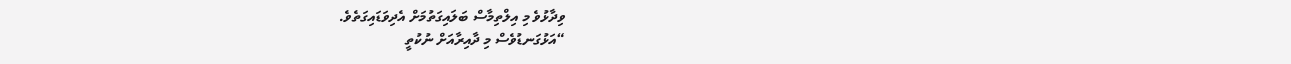ވިދާޅުވެ މި އިލްތިމާސް ބަލައިގަތުމަށް އެދިވަޑައިގަތެވެ.
“އަޅުގަނޑުވެސް މި ދާއިރާއަށް ނުކުތީ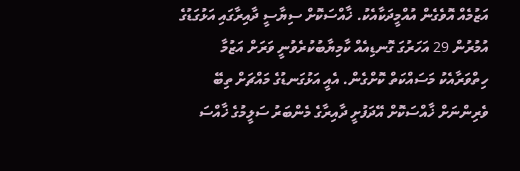އަޒުމެއް އޮވެގެން އުއްމީދަކާއެކު. ޚާއްސަކޮށް ސިޔާސީ ދާއިރާގައި އަޅުގަޑުގެ އުމުރުން 29 އަހަރުގަ ގޮނޑިއެއް ކާމިޔާބުކުރެވުނީ ވަރަށް އަޒުމާ ހިތްވަރާއެކު މަސައްކަތް ކޮށްގެން. އެއީ އަޅުގަނޑުގެ މައްޗަށް ތިބޭ ވެރިންނަށް ޚާއްސަކޮށް އޭދަފުށީ ދާއިރާގެ މެންބަރު ސަލީމުގެ ޚާއްސަ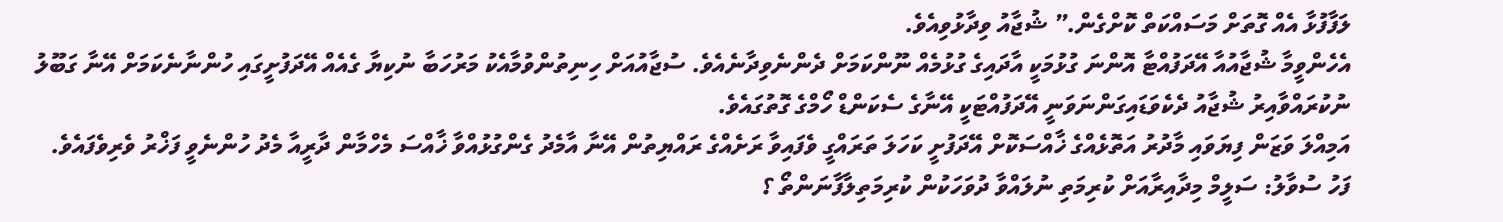ލަފާފުޅާ އެއް ގޮތަށް މަސައްކަތް ކޮށްގެން.” ޝުޖާއު ވިދާޅުވިއެވެ.
އެހެންވީމާ ޝުޖާއުއާ އޭދަފުއްޓާ އޮންނަ ގުޅުމަކީ އާދައިގެ ގުޅުމެއް ނޫންކަމަށް ދެންނެވިދާނެއެވެ. ސުޖާއުއަށް ހިނިތުންވުމާއެކު މަރުހަބާ ނުކިޔާ ގެއެއް އޭދަފުށީގައި ހުންނާނެކަމަށް އޭނާ ގަބޫލު ނުކުރައްވާއިރު ޝުޖާއު ދެކެވަޑައިގަންނަވަނީ އޭދަފުއްޓަކީ އޭނާގެ ސެކަންޑް ހޯމްގެ ގޮތުގައެވެ.
އަމިއްލަ ވަޒަން ފިޔަވައި މާދުރު އަތޮޅެއްގެ ޚާއްސަކޮށް އޭދަފުށީ ކަހަލަ ތަރައްގީ ވެފައިވާ ރަށެއްގެ ރައްޔިތުން އޭނާ އާމެދު ގެންގުޅުއްވާ ޚާއްސަ މެހްމާން ދާރީއާ މެދު ހުންނެވީ ފަޚްރު ވެރިވެފައެވެ.
ފަހު ސުވާލު: ސަލީމް މިދާއިރާއަށް ކުރިމަތި ނުލައްވާ ދުވަހަކުން ކުރިމަތިލާފާނަންތޯ ؟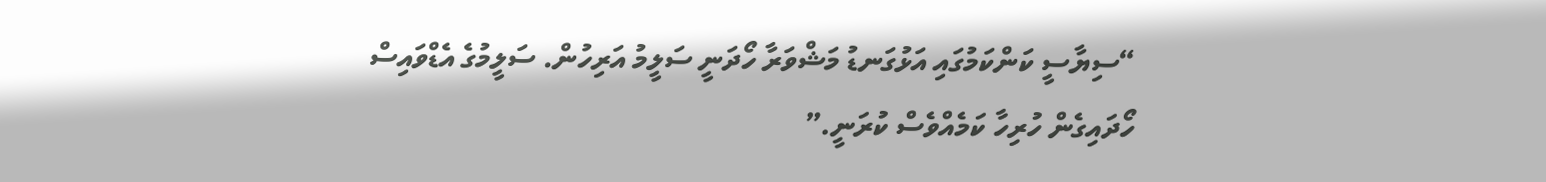“ސިޔާސީ ކަންކަމުގައި އަޅުގަނޑު މަޝްވަރާ ހޯދަނީ ސަލީމު އަރިހުން. ސަލީމުގެ އެޑްވައިސް ހޯދައިގެން ހުރިހާ ކަމެއްވެސް ކުރަނީ.”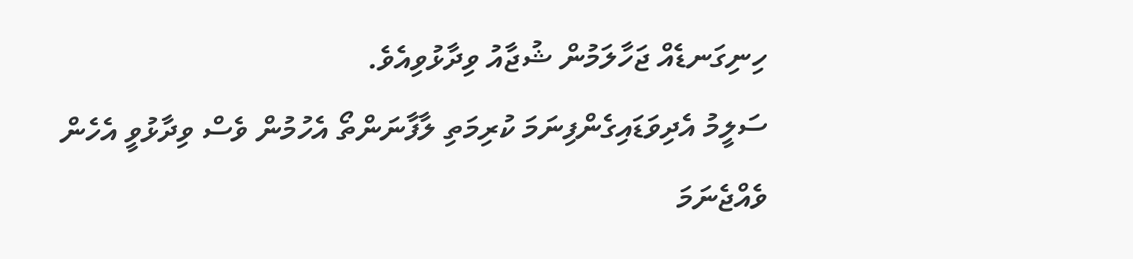ހިނިގަނޑެއް ޖަހާލަމުން ޝުޖާއު ވިދާޅުވިއެވެ.
ސަލީމު އެދިވަޑައިގެންފިނަމަ ކުރިމަތި ލާފާނަންތޯ އެހުމުން ވެސް ވިދާޅުވީ އެހެން ވެއްޖެނަމަ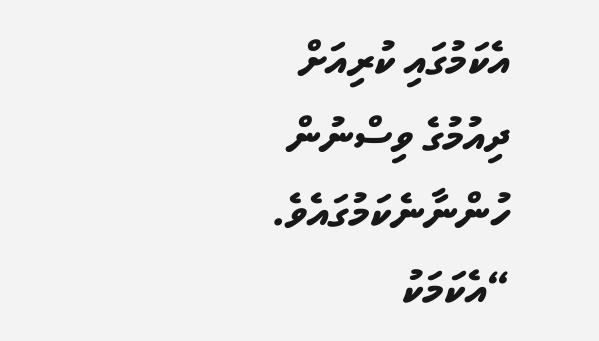އެކަމުގައި ކުރިއަށް ދިއުމުގެ ވިސްނުން ހުންނާނެކަމުގައެވެ.
“އެކަމަކު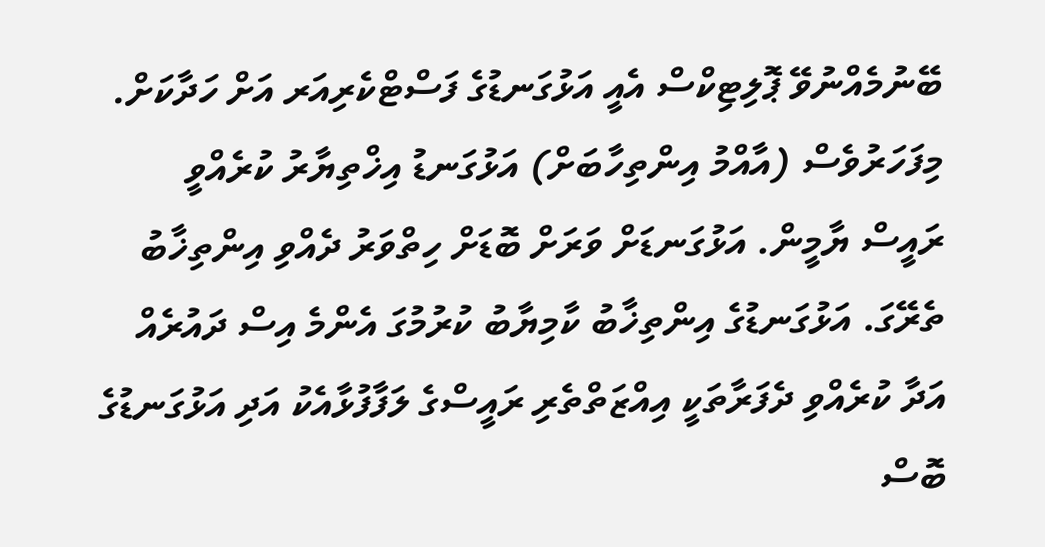ބޭނުމެއްނުވޭ ޕޮލިޓިކްސް އެއީ އަޅުގަނޑުގެ ފަސްޓްކެރިއަރ އަށް ހަދާކަށް. މިފަހަރުވެސް (އާއްމު އިންތިހާބަށް) އަޅުގަނޑު އިޚްތިޔާރު ކުރެއްވީ ރައީސް ޔާމީން. އަޅުގަނޑަށް ވަރަށް ބޮޑަށް ހިތްވަރު ދެއްވި އިންތިޚާބު ތެރޭގަ. އަޅުގަނޑުގެ އިންތިޚާބު ކާމިޔާބު ކުރުމުގަ އެންމެ އިސް ދައުރެއް އަދާ ކުރެއްވި ދެފަރާތަކީ އިއްޒަތްތެރި ރައީސްގެ ލަފާފުޅާއެކު އަދި އަޅުގަނޑުގެ ބޮސް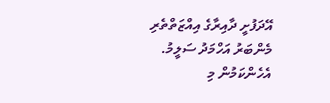އޭދަފުށީ ދާއިރާގެ އިއްޒަތްތެރި މެންބަރު އަހްމަދު ސަލީމު. އެހެންކަމުން މި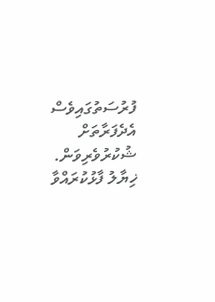ފުރުސަތުގައިވެސް އެދެފަރާތަށް ޝުކުރުވެރިވަން.
ޚިޔާލު ފާޅުކުރައްވާ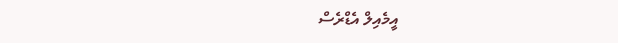އީމެއިލް އެޑްރެސް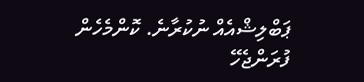ޕަބްލިޝްއެއް ނުކުރާނެ. ކޮންމެހެން ފުރަންޖެހޭ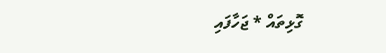ގޮޅިތައް * ޖަހާފައި